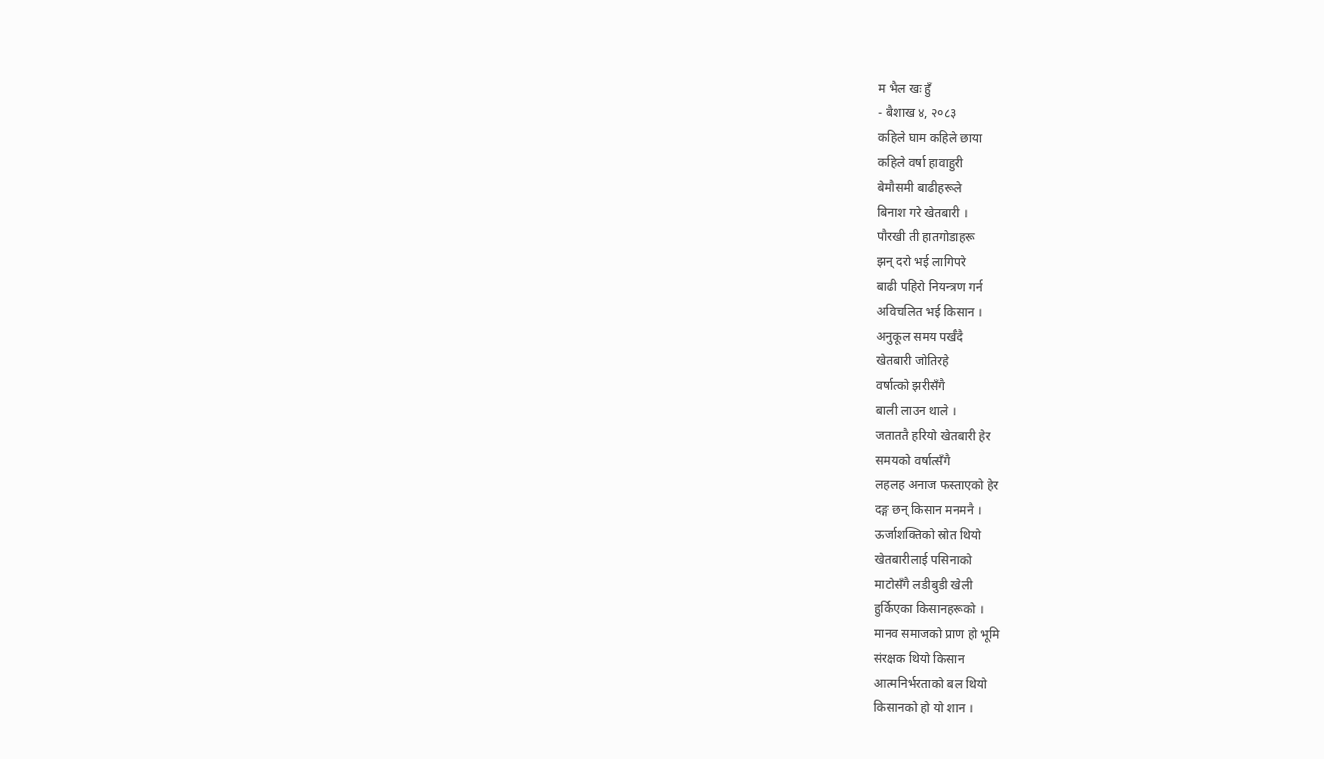म भैल खः हुँ
- बैशाख ४, २०८३
कहिले घाम कहिले छाया
कहिले वर्षा हावाहुरी
बेमौसमी बाढीहरूले
बिनाश गरे खेतबारी ।
पौरखी ती हातगोडाहरू
झन् दरो भई लागिपरे
बाढी पहिरो नियन्त्रण गर्न
अविचलित भई किसान ।
अनुकूल समय पर्खँदै
खेतबारी जोतिरहे
वर्षात्को झरीसँगै
बाली लाउन थाले ।
जताततै हरियो खेतबारी हेर
समयको वर्षात्सँगै
लहलह अनाज फस्ताएको हेर
दङ्ग छन् किसान मनमनै ।
ऊर्जाशक्तिको स्रोत थियो
खेतबारीलाई पसिनाको
माटोसँगै लडीबुडी खेली
हुर्किएका किसानहरूको ।
मानव समाजको प्राण हो भूमि
संरक्षक थियो किसान
आत्मनिर्भरताको बल थियो
किसानको हो यो शान ।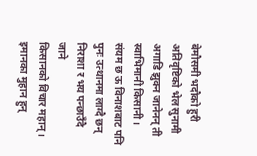बेमौसमी भदौको हुरी
अतिवृष्टिको भेल सुनामी
अगाडि झुक्न जानेनन् ती
स्वाभिमानी किसानी ।
संयम छ ऊ विनाशबाट पनि
पुनः उत्थानमा लाग्दै छन्
निराशा र भय पन्छाउँदै जाने
किसानको विचार महान् ।
इमानका मुहान हुन्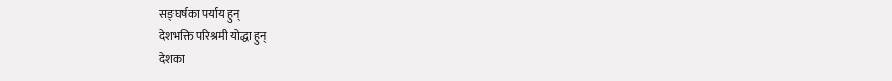सङ्घर्षका पर्याय हुन्
देशभक्ति परिश्रमी योद्धा हुन्
देशका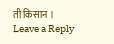ती किसान ।
Leave a Reply